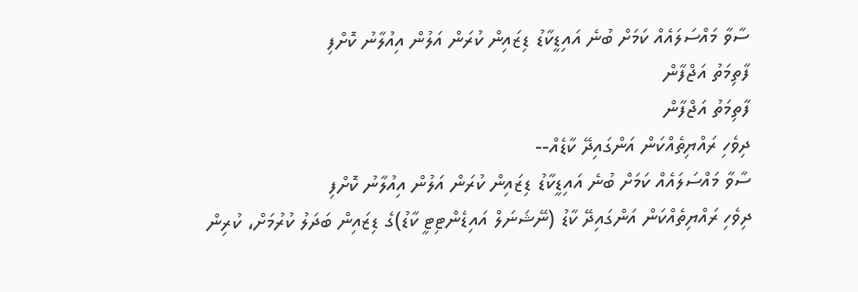ސާވާ މައްސަލައެއް ކަމަށް ބުނެ އައިޑީކާޑު ޑިޒައިން ކުރަން އަލުން އިއުލާނު ކޮށްފި
ފާތިމަތު އަޖްފާން
ފާތިމަތު އަޖްފާން
ދިވެހި ރައްޔިތެއްކަން އަންގައިދޭ ކާޑެއް--
ސާވާ މައްސަލައެއް ކަމަށް ބުނެ އައިޑީކާޑު ޑިޒައިން ކުރަން އަލުން އިއުލާނު ކޮށްފި
ދިވެހި ރައްޔިތެއްކަން އަންގައިދޭ ކާޑު (ނޭޝަނަލް އައިޑެންޓިޓީ ކާޑު)ގެ ޑިޒައިން ބަދަލު ކުރުމަށް، ކުރިން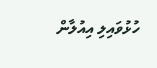ހުޅުވައިލި އިއުލާން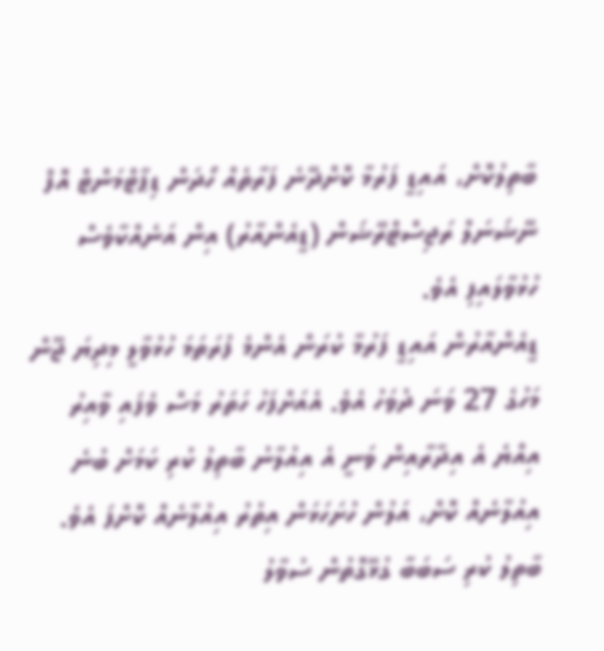ބާތިލުކޮށް، އައިޑީ ފަރުމާ ކޮށްދޭނެ ފަރާތެއް ހޯދަން ޑިޕާޓްމަންޓް އޮފް ނޭޝަނަލް ރަޖިސްޓްރޭޝަން (ޑީއެންއާރު) އިން އަނެއްކާވެސް ހުޅުވާލައިފި އެވެ.
ޑީއެންއާރުން އައިޑީ ފަރުމާ ކުރަން އެންމެ ފުރަތަމަ ހުޅުވާލީ މިދިޔަ ޖޫން މަހުގެ 27 ވަނަ ދުވަހު އެވެ. އެއަށްފަހު ހަތަރު މަސް ވެފައި ވާއިރު އިއްޔެ އެ އިދާރާއިން ވަނީ އެ އިއުލާނު ބާތިލު ކުރި ކަމަށް ބުނެ އިއުލާނެއް ކޮށް، އަލުން ހުށަހަޅަން އިތުރު އިއުލާނެއް ކޮށްފަ އެވެ.
ބާތިލު ކުރި ސަބަބާ ގުޅޭގޮތުން ސުވާލު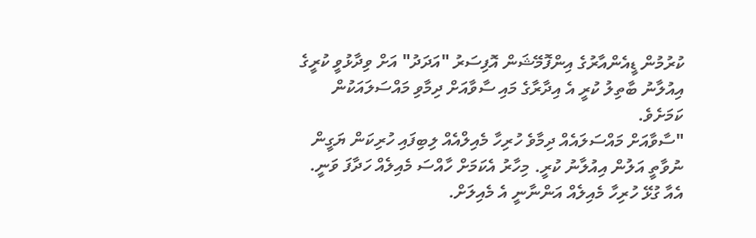ކުރުމުން ޑީއެންއާރުގެ އިންފޮމޭޝަން އޮފިސަރު "އަދަދު" އަށް ވިދާޅުވީ ކުރީގެ އިއުލާނު ބާތިލު ކުރީ އެ އިދާރާގެ މައި ސާވާއަށް ދިމާވި މައްސަލައަކުން ކަމަށެވެ.
"ސާވާއަށް މައްސަލައެއް ދިމާވެ ހުރިހާ މެއިލްއެއް ލިބިފައި ހުރިކަން ޔަގީން ނުވާތީ އަލުން އިއުލާނު ކުރީ. މިހާރު އެކަމަށް ހާއްސަ މެއިލެއް ހަދާފަ ވަނީ. އެއާ ގުޅޭ ހުރިހާ މެއިލެއް އަންނާނީ އެ މެއިލަށް.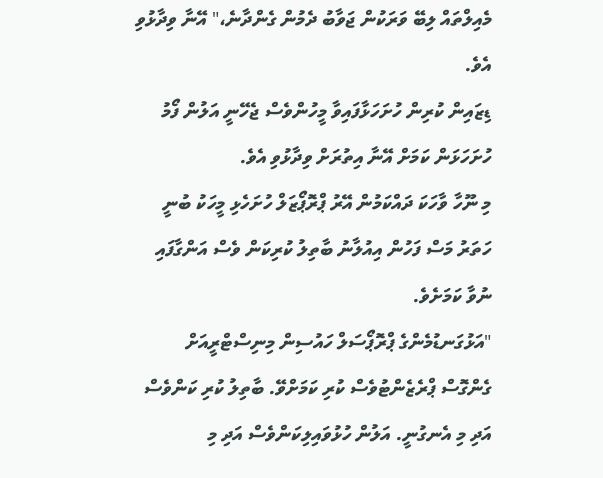މެއިލްތައް ލިބޭ ވަރަކުން ޖަވާބު ދެމުން ގެންދާނެ،" އޭނާ ވިދާޅުވި އެވެ.
ޑިޒައިން ކުރިން ހުށަހަޅާފައިވާ މީހުންވެސް ޖެހޭނީ އަލުން ފޯމު ހުށަހަޅަން ކަމަށް އޭނާ އިތުރަށް ވިދާޅުވި އެވެ.
މި ނޫހާ ވާހަކަ ދައްކަމުން އޭރު ޕްރޮޕޯޒަލް ހުށަހެޅި މީހަކު ބުނީ ހަތަރު މަސް ފަހުން އިއުލާނު ބާތިލު ކުރިކަން ވެސް އަންގާފައި ނުވާ ކަމަށެވެ.
"އަޅުގަނޑުމެންގެ ޕްރޮޕޯސަލް ހައުސިން މިނިސްޓްރީއަށް ގެންގޮސް ޕްރެޒެންޓުވެސް ކުރި ކަމަށްވޭ. ބާތިލު ކުރި ކަންވެސް އަދި މި އެނގުނީ. އަލުން ހުޅުވައިލިކަންވެސް އަދި މި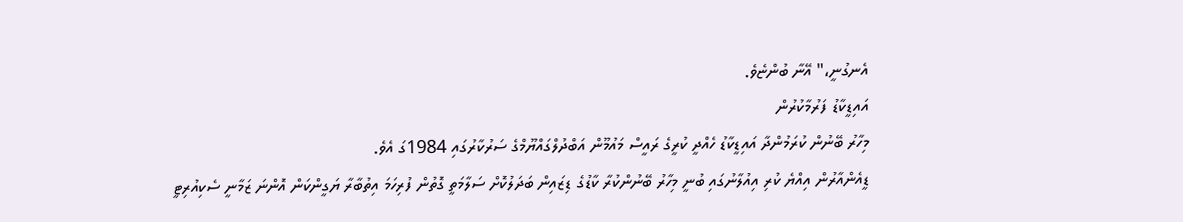އެނގުނީ،" އޭނާ ބުންޏެވެ.
އައިޑީކާޑު ފަރުމާކުރުން
މިހާރު ބޭނުން ކުރަމުންދާ އައިޑީކާޑު ހެއްދީ ކުރީގެ ރައީސް މައުމޫން އަބްދުލްގައްޔޫމްގެ ސަރުކާރުގައި 1984ގަ އެވެ.
ޑީއެންއާރުން އިއްޔެ ކުރި އިއުލާނުގައި ބުނީ މިހާރު ބޭނުންކުރާ ކާޑުގެ ޑިޒައިން ބަދަލުކޮށް ސަލާމަތީ ގޮތުން ފުރިހަމަ އިތުބާރާ ޔަގީންކަން އޮންނަ ޒަމާނީ ސެކިއުރިޓީ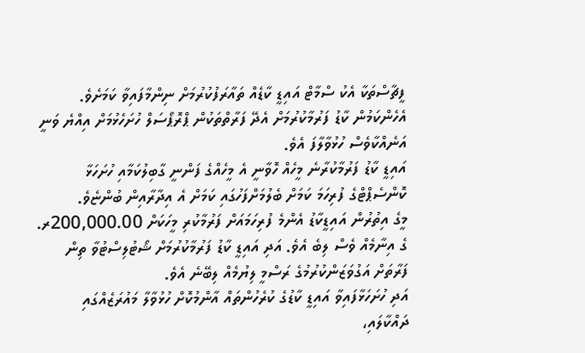ފީޗާސްތަކާ އެކު ސްމާޓް އައިޑީ ކާޑެއް ތައާރަފުކުރުމަށް ނިންމާފައިވާ ކަމަށެވެ.
އެހެންކަމުން ކާޑު ފަރުމާކުރުމަށް އެދޭ ފަރާތްތަކުން ޕްރޮޕޯސަލް ހުށަހެޅުމަށް އިއްޔެ ވަނީ އަނެއްކާވެސް ހުޅުވާލާފަ އެވެ.
އައިޑީ ކާޑު ފަރުމާކުރާނެ މީހެއް ހޮވާނީ އެ މީހެއްގެ ފަންނީ ގާބިލުކަމާއި ހުށަހަޅާ ކޮންސެޕްޓްގެ ފުރިހަމަ ކަމަށް ބެލުމަށްފަހުގައި ކަމަށް އެ އިދާރާއިން ބުންޏެވެ.
މީގެ އިތުރުން އައިޑީކާޑު އެންމެ ފުރިހަމައަށް ފަރުމާކުރި މީހަކަށް 200,000.00ރ. ގެ އިނާމެއް ވެސް ލިބެ އެވެ. އަދި އައިޑީ ކާޑު ފަރުމާކުރުމަށް ޝޯޓުލިސްޓުވާ ތިން ފަރާތަށް އަގުވަޒަންކުރުމުގެ ރަސްމީ ލިޔުމެއް ލިބޭނެ އެވެ.
އަދި ހުށަހަޅާފައިވާ އައިޑީ ކާޑުގެ ކުރެހުންތައް އާންމުކޮށް ހުޅުވާލާ މައުރަޒެއްގައި ދައްކާލައި،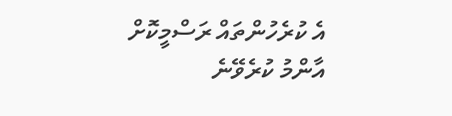އެ ކުރެހުންތައް ރަސްމީކޮށް އާންމު ކުރެވޭނެ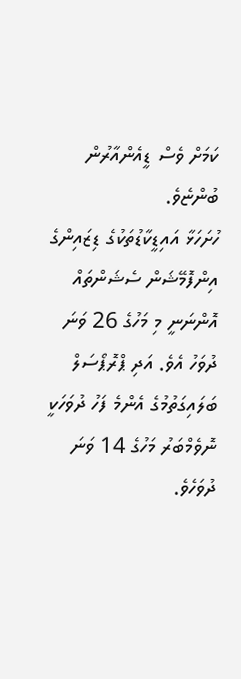ކަމަށް ވެސް ޑީއެންއާރުން ބުންޏެވެ.
ހުށަހަޅާ އައިޑީކާޑުތަކުގެ ޑިޒައިންގެ އިންފޮމޭޝަން ސެޝަންތައް އޮންނަނީ މި މަހުގެ 26 ވަނަ ދުވަހު އެވެ. އަދި ޕްރޮޕޯސަލް ބަލައިގަތުމުގެ އެންމެ ފަހު ދުވަހަކީ ނޮވެމްބަރު މަހުގެ 14 ވަނަ ދުވަހެވެ.